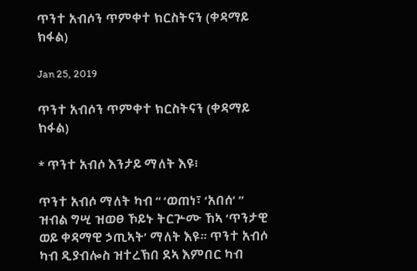ጥንተ አብሶን ጥምቀተ ክርስትናን (ቀዳማይ ክፋል)

Jan 25, 2019

ጥንተ አብሶን ጥምቀተ ክርስትናን (ቀዳማይ ክፋል)

* ጥንተ አብሶ እንታይ ማለት እዩ፧

ጥንተ አብሶ ማለት ካብ “ ‘ወጠነ፣ ‘አበሰ’ ” ዝብል ግሢ ዝወፀ ኾይኑ ትርጕሙ ኸኣ ‘ጥንታዊ ወይ ቀዳማዊ ኃጢኣት’ ማለት እዩ። ጥንተ አብሶ ካብ ዲያብሎስ ዝተረኽበ ደኣ እምበር ካብ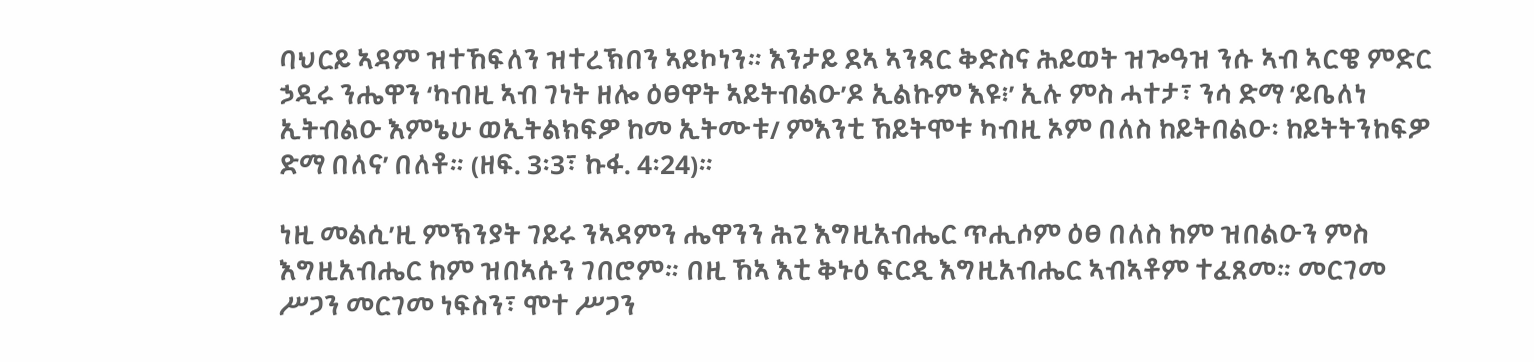ባህርይ ኣዳም ዝተኸፍለን ዝተረኽበን ኣይኮነን። እንታይ ደኣ ኣንጻር ቅድስና ሕይወት ዝጐዓዝ ንሱ ኣብ ኣርዌ ምድር ኃዲሩ ንሔዋን ‘ካብዚ ኣብ ገነት ዘሎ ዕፀዋት ኣይትብልዑ’ዶ ኢልኩም እዩ፧’ ኢሉ ምስ ሓተታ፣ ንሳ ድማ ‘ይቤለነ ኢትብልዑ እምኔሁ ወኢትልክፍዎ ከመ ኢትሙቱ/ ምእንቲ ኸይትሞቱ ካብዚ ኦም በለስ ከይትበልዑ፡ ከይትትንከፍዎ ድማ በለና’ በለቶ። (ዘፍ. 3፡3፣ ኩፋ. 4፡24)።

ነዚ መልሲ’ዚ ምኽንያት ገይሩ ንኣዳምን ሔዋንን ሕጊ እግዚአብሔር ጥሒሶም ዕፀ በለስ ከም ዝበልዑን ምስ እግዚአብሔር ከም ዝበኣሱን ገበሮም። በዚ ኸኣ እቲ ቅኑዕ ፍርዲ እግዚአብሔር ኣብኣቶም ተፈጸመ። መርገመ ሥጋን መርገመ ነፍስን፣ ሞተ ሥጋን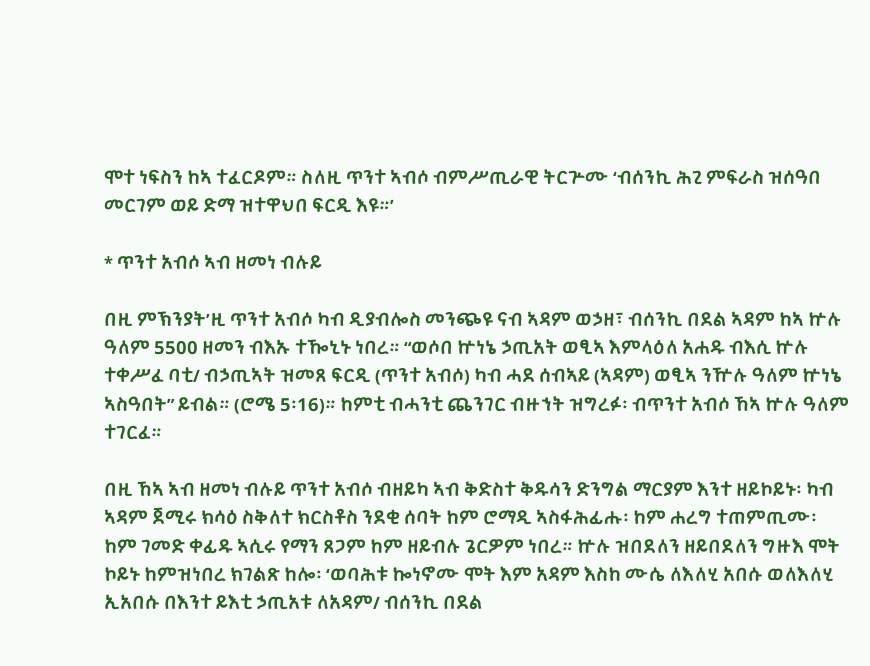ሞተ ነፍስን ከኣ ተፈርዶም። ስለዚ ጥንተ ኣብሶ ብምሥጢራዊ ትርጕሙ ‘ብሰንኪ ሕጊ ምፍራስ ዝሰዓበ መርገም ወይ ድማ ዝተዋህበ ፍርዲ እዩ።’

* ጥንተ አብሶ ኣብ ዘመነ ብሉይ

በዚ ምኽንያት’ዚ ጥንተ አብሶ ካብ ዲያብሎስ መንጭዩ ናብ ኣዳም ወኃዘ፣ ብሰንኪ በደል ኣዳም ከኣ ኵሉ ዓለም 5500 ዘመን ብእኡ ተዀኒኑ ነበረ። “ወሶበ ኵነኔ ኃጢአት ወፂኣ እምላዕለ አሐዱ ብእሲ ኵሉ ተቀሥፈ ባቲ/ ብኃጢኣት ዝመጸ ፍርዲ (ጥንተ አብሶ) ካብ ሓደ ሰብኣይ (ኣዳም) ወፂኣ ንዅሉ ዓለም ኵነኔ ኣስዓበት” ይብል። (ሮሜ 5፡16)። ከምቲ ብሓንቲ ጨንገር ብዙኀት ዝግረፉ፡ ብጥንተ አብሶ ኸኣ ኵሉ ዓለም ተገርፈ።

በዚ ኸኣ ኣብ ዘመነ ብሉይ ጥንተ አብሶ ብዘይካ ኣብ ቅድስተ ቅዱሳን ድንግል ማርያም እንተ ዘይኮይኑ፡ ካብ ኣዳም ጀሚሩ ክሳዕ ስቅለተ ክርስቶስ ንደቂ ሰባት ከም ሮማዲ ኣስፋሕፊሑ፡ ከም ሐረግ ተጠምጢሙ፡ ከም ገመድ ቀፊዱ ኣሲሩ የማን ጸጋም ከም ዘይብሉ ጌርዎም ነበረ። ኵሉ ዝበደለን ዘይበደለን ግዙእ ሞት ኮይኑ ከምዝነበረ ክገልጽ ከሎ፡ ‘ወባሕቱ ኰነኖሙ ሞት እም አዳም እስከ ሙሴ ለእለሂ አበሱ ወለእለሂ ኢአበሱ በእንተ ይእቲ ኃጢአቱ ለአዳም/ ብሰንኪ በደል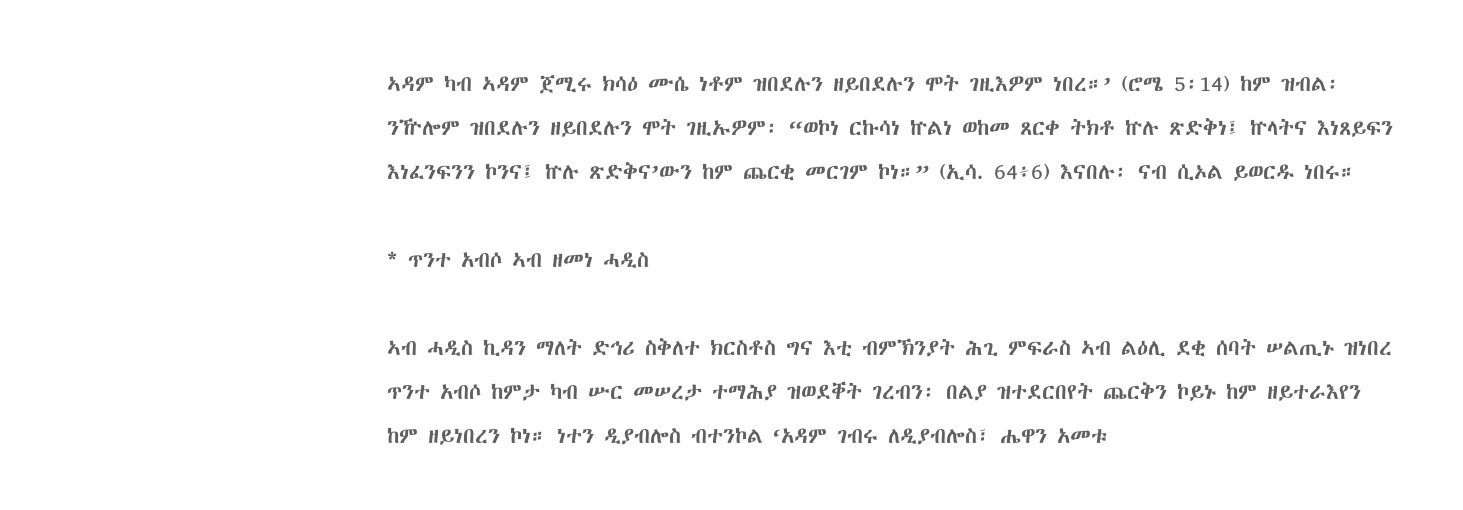ኣዳም ካብ ኣዳም ጀሚሩ ክሳዕ ሙሴ ነቶም ዝበደሉን ዘይበደሉን ሞት ገዚእዎም ነበረ።’ (ሮሜ 5፡14) ከም ዝብል፡ ንዅሎም ዝበደሉን ዘይበደሉን ሞት ገዚኡዎም፡ “ወኮነ ርኩሳነ ኵልነ ወከመ ጸርቀ ትክቶ ኵሉ ጽድቅነ፤ ኵላትና እነጸይፍን እነፈንፍንን ኮንና፤ ኵሉ ጽድቅና’ውን ከም ጨርቂ መርገም ኮነ።” (ኢሳ. 64፥6) እናበሉ፡ ናብ ሲኦል ይወርዱ ነበሩ።

* ጥንተ አብሶ ኣብ ዘመነ ሓዲስ

ኣብ ሓዲስ ኪዳን ማለት ድኅሪ ስቅለተ ክርስቶስ ግና እቲ ብምኽንያት ሕጊ ምፍራስ ኣብ ልዕሊ ደቂ ሰባት ሠልጢኑ ዝነበረ ጥንተ አብሶ ከምታ ካብ ሡር መሠረታ ተማሕያ ዝወደቐት ገረብን፡ በልያ ዝተደርበየት ጨርቅን ኮይኑ ከም ዘይተራእየን ከም ዘይነበረን ኮነ። ነተን ዲያብሎስ ብተንኮል ‘አዳም ገብሩ ለዲያብሎስ፣ ሔዋን አመቱ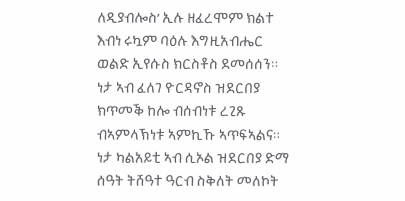ለዲያብሎስ’ ኢሉ ዘፈረሞም ክልተ እብነ ሩኳም ባዕሉ እግዚአብሔር ወልድ ኢየሱስ ክርስቶስ ደመሰሰን። ነታ ኣብ ፈለገ ዮርዳኖስ ዝደርበያ ክጥመቕ ከሎ ብሰብነቱ ረጊጹ ብኣምላኽነቱ ኣምኪኹ ኣጥፍኣልና። ነታ ካልአይቲ ኣብ ሲኦል ዝደርበያ ድማ ሰዓት ትሸዓተ ዓርብ ስቅለት መለኮት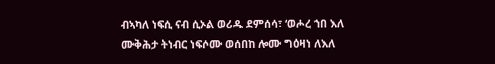ብኣካለ ነፍሲ ናብ ሲኦል ወሪዱ ደምሰሳ፣ ‘ወሖረ ኀበ እለ ሙቅሕታ ትነብር ነፍሶሙ ወሰበከ ሎሙ ግዕዛነ ለእለ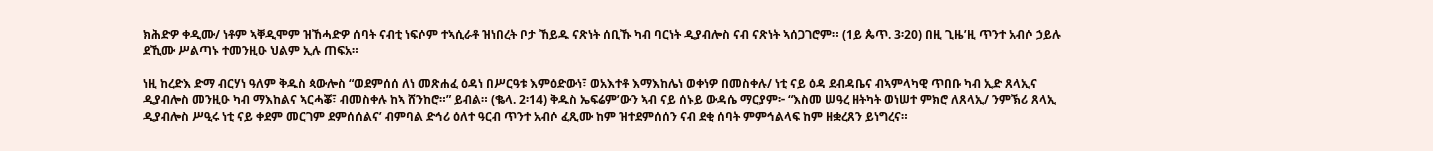ክሕድዎ ቀዲሙ/ ነቶም ኣቐዲሞም ዝኸሓድዎ ሰባት ናብቲ ነፍሶም ተኣሲራቶ ዝነበረት ቦታ ኸይዱ ናጽነት ሰቢኹ ካብ ባርነት ዲያብሎስ ናብ ናጽነት ኣሰጋገሮም። (1ይ ጴጥ. 3፡20) በዚ ጊዜ’ዚ ጥንተ አብሶ ኃይሉ ደኺሙ ሥልጣኑ ተመንዚዑ ህልም ኢሉ ጠፍአ።

ነዚ ከረድእ ድማ ብርሃነ ዓለም ቅዱስ ጳውሎስ “ወደምሰሰ ለነ መጽሐፈ ዕዳነ በሥርዓቱ እምዕድውነ፣ ወአእተቶ እማእከሌነ ወቀነዎ በመስቀሉ/ ነቲ ናይ ዕዳ ደብዳቤና ብኣምላካዊ ጥበቡ ካብ ኢድ ጸላኢና ዲያብሎስ መንዚዑ ካብ ማእከልና ኣርሓቖ፣ ብመስቀሉ ከኣ ሸንከሮ።” ይብል። (ቈላ. 2፡14) ቅዱስ ኤፍሬም’ውን ኣብ ናይ ሰኑይ ውዳሴ ማርያም፦ “እስመ ሠዓረ ዘትካት ወነሠተ ምክሮ ለጸላኢ/ ንምኽሪ ጸላኢ ዲያብሎስ ሥዒሩ ነቲ ናይ ቀደም መርገም ደምሰሰልና’ ብምባል ድኅሪ ዕለተ ዓርብ ጥንተ አብሶ ፈጺሙ ከም ዝተደምሰሰን ናብ ደቂ ሰባት ምምኅልላፍ ከም ዘቋረጸን ይነግረና።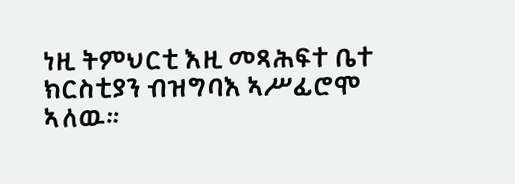ነዚ ትምህርቲ እዚ መጻሕፍተ ቤተ ክርስቲያን ብዝግባእ ኣሥፊሮሞ ኣለዉ።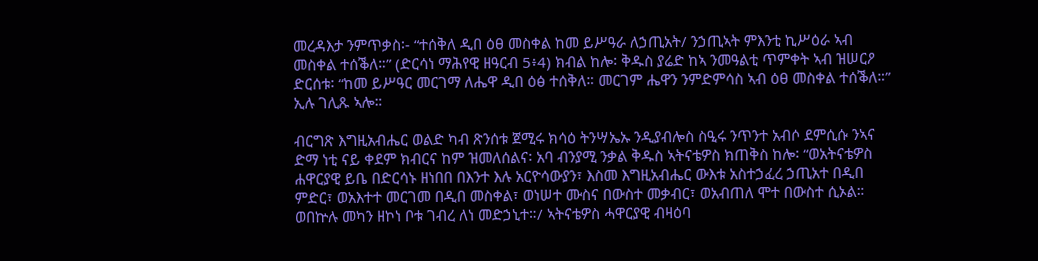መረዳእታ ንምጥቃስ፡- “ተሰቅለ ዲበ ዕፀ መስቀል ከመ ይሥዓራ ለኃጢአት/ ንኃጢኣት ምእንቲ ኪሥዕራ ኣብ መስቀል ተሰቕለ።” (ድርሳነ ማሕየዊ ዘዓርብ 5፥4) ክብል ከሎ፡ ቅዱስ ያሬድ ከኣ ንመዓልቲ ጥምቀት ኣብ ዝሠርዖ ድርሰቱ፡ “ከመ ይሥዓር መርገማ ለሔዋ ዲበ ዕፅ ተሰቅለ። መርገም ሔዋን ንምድምሳስ ኣብ ዕፀ መስቀል ተሰቕለ።” ኢሉ ገሊጹ ኣሎ።

ብርግጽ እግዚአብሔር ወልድ ካብ ጽንሰቱ ጀሚሩ ክሳዕ ትንሣኤኡ ንዲያብሎስ ስዒሩ ንጥንተ አብሶ ደምሲሱ ንኣና ድማ ነቲ ናይ ቀደም ክብርና ከም ዝመለሰልና፡ አባ ብንያሚ ንቃል ቅዱስ ኣትናቴዎስ ክጠቅስ ከሎ፡ “ወአትናቴዎስ ሐዋርያዊ ይቤ በድርሳኑ ዘነበበ በእንተ እሉ አርዮሳውያን፣ እስመ እግዚአብሔር ውእቱ አስተኃፈረ ኃጢአተ በዲበ ምድር፣ ወአእተተ መርገመ በዲበ መስቀል፣ ወነሠተ ሙስና በውስተ መቃብር፣ ወአብጠለ ሞተ በውስተ ሲኦል። ወበኵሉ መካን ዘኮነ ቦቱ ገብረ ለነ መድኃኒተ።/ ኣትናቴዎስ ሓዋርያዊ ብዛዕባ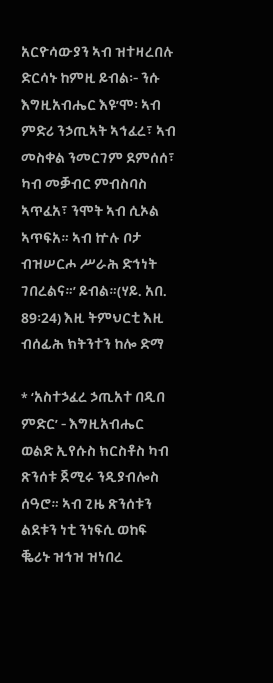አርዮሳውያን ኣብ ዝተዛረበሉ ድርሳኑ ከምዚ ይብል፡- ንሱ እግዚአብሔር እዩ’ሞ፡ ኣብ ምድሪ ንኃጢኣት ኣኅፈረ፣ ኣብ መስቀል ንመርገም ደምሰሰ፣ ካብ መቓብር ምብስባስ ኣጥፈአ፣ ንሞት ኣብ ሲኦል ኣጥፍአ። ኣብ ኵሉ ቦታ ብዝሠርሖ ሥራሕ ድኅነት ገበረልና።’ ይብል።(ሃይ. አበ. 89፡24) እዚ ትምህርቲ እዚ ብሰፊሕ ክትንተን ከሎ ድማ

* ‘አስተኃፈረ ኃጢአተ በዲበ ምድር’ - እግዚአብሔር ወልድ ኢየሱስ ክርስቶስ ካብ ጽንሰቱ ጀሚሩ ንዲያብሎስ ሰዓሮ። ኣብ ጊዜ ጽንሰቱን ልደቱን ነቲ ንነፍሲ ወከፍ ቘሪኑ ዝኅዝ ዝነበረ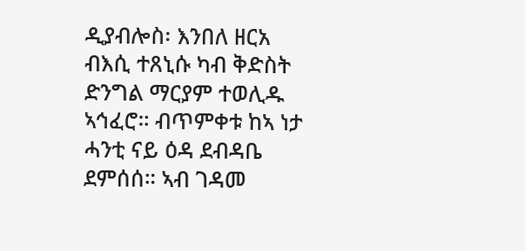ዲያብሎስ፡ እንበለ ዘርአ ብእሲ ተጸኒሱ ካብ ቅድስት ድንግል ማርያም ተወሊዱ ኣኅፈሮ። ብጥምቀቱ ከኣ ነታ ሓንቲ ናይ ዕዳ ደብዳቤ ደምሰሰ። ኣብ ገዳመ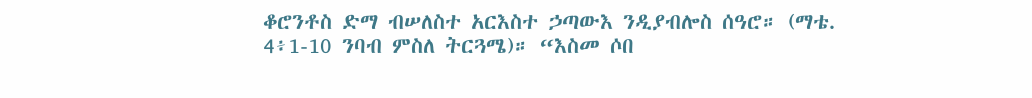ቆሮንቶስ ድማ ብሠለስተ አርእስተ ኃጣውእ ንዲያብሎስ ሰዓሮ። (ማቴ. 4፥1-10 ንባብ ምስለ ትርጓሜ)። “እስመ ሶበ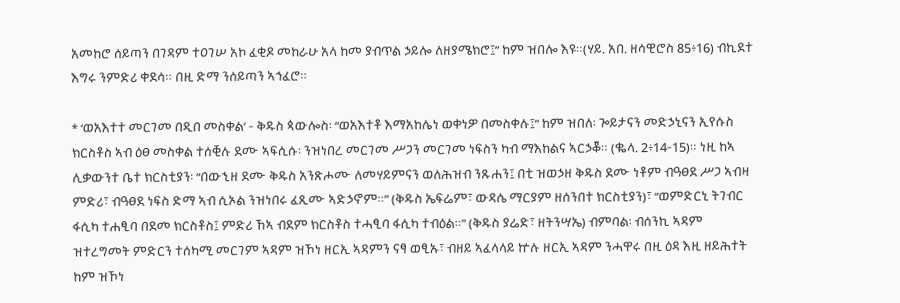አመከሮ ሰይጣን በገዳም ተዐገሠ አኮ ፈቂዶ መከራሁ አላ ከመ ያብጥል ኃይሎ ለዘያሜክሮ፤” ከም ዝበሎ እዩ።(ሃይ. አበ. ዘሳዊሮስ 85፥16) ብኪደተ እግሩ ንምድሪ ቀደሳ። በዚ ድማ ንሰይጣን ኣኅፈሮ።

* ‘ወአእተተ መርገመ በዲበ መስቀል’ - ቅዱስ ጳውሎስ፡ “ወአእተቶ እማአከሌነ ወቀነዎ በመስቀሉ፤” ከም ዝበለ፡ ጐይታናን መድኃኒናን ኢየሱስ ክርስቶስ ኣብ ዕፀ መስቀል ተሰቒሉ ደሙ ኣፍሲሱ፡ ንዝነበረ መርገመ ሥጋን መርገመ ነፍስን ካብ ማእከልና ኣርኃቖ። (ቈላ. 2፥14-15)። ነዚ ከኣ ሊቃውንተ ቤተ ክርስቲያን፡ “በውኂዘ ደሙ ቅዱስ አንጽሖሙ ለመሃይምናን ወለሕዝብ ንጹሐን፤ በቲ ዝወኃዘ ቅዱስ ደሙ ነቶም ብዓፀደ ሥጋ ኣብዛ ምድሪ፣ ብዓፀደ ነፍስ ድማ ኣብ ሲኦል ንዝነበሩ ፈጺሙ ኣድኃኖም።” (ቅዱስ ኤፍሬም፣ ውዳሴ ማርያም ዘሰንበተ ክርስቲያን)፣ “ወምድርኒ ትገብር ፋሲካ ተሐፂባ በደመ ክርስቶስ፤ ምድሪ ኸኣ ብደም ክርስቶስ ተሓፂባ ፋሲካ ተብዕል።” (ቅዱስ ያሬድ፣ ዘትንሣኤ) ብምባል፡ ብሰንኪ ኣዳም ዝተረግመት ምድርን ተሰካሚ መርገም ኣዳም ዝኾነ ዘርኢ ኣዳምን ናፃ ወፂኡ፣ ብዘይ ኣፈላላይ ኵሉ ዘርኢ ኣዳም ንሓዋሩ በዚ ዕዳ እዚ ዘይሕተት ከም ዝኾነ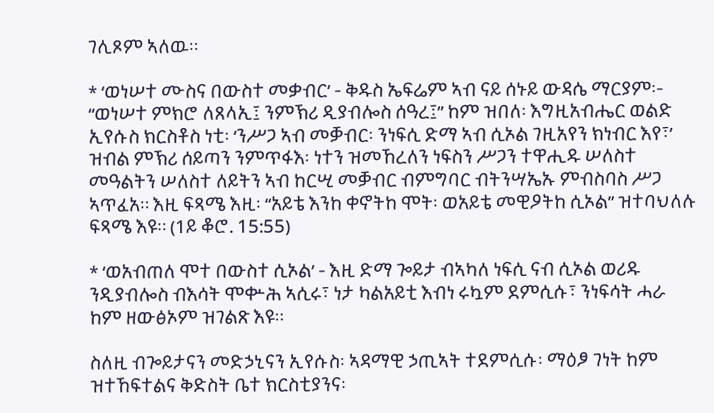ገሊጾም ኣለዉ።

* ‘ወነሠተ ሙስና በውስተ መቃብር’ - ቅዱስ ኤፍሬም ኣብ ናይ ሰኑይ ውዳሴ ማርያም፡- “ወነሠተ ምክሮ ለጸላኢ፤ ንምኽሪ ዲያብሎስ ሰዓረ፤” ከም ዝበለ፡ እግዚአብሔር ወልድ ኢየሱስ ክርስቶስ ነቲ፡ ‘ንሥጋ ኣብ መቓብር፡ ንነፍሲ ድማ ኣብ ሲኦል ገዚአየን ክነብር እየ፣’ ዝብል ምኽሪ ሰይጣን ንምጥፋእ፡ ነተን ዝመኸረለን ነፍስን ሥጋን ተዋሒዱ ሠለስተ መዓልትን ሠለስተ ለይትን ኣብ ከርሢ መቓብር ብምግባር ብትንሣኤኡ ምብስባስ ሥጋ ኣጥፈአ። እዚ ፍጻሜ እዚ፡ “አይቴ እንከ ቀኖትከ ሞት፡ ወአይቴ መዊዖትከ ሲኦል” ዝተባህለሉ ፍጻሜ እዩ። (1ይ ቆሮ. 15:55)

* ‘ወአብጠለ ሞተ በውስተ ሲኦል’ - እዚ ድማ ጐይታ ብኣካለ ነፍሲ ናብ ሲኦል ወሪዱ ንዲያብሎስ ብእሳት ሞቍሕ ኣሲሩ፣ ነታ ካልአይቲ እብነ ሩኳም ደምሲሱ፣ ንነፍሳት ሓራ ከም ዘውፅኦም ዝገልጽ እዩ።

ስለዚ ብጐይታናን መድኃኒናን ኢየሱስ፡ ኣዳማዊ ኃጢኣት ተደምሲሱ፡ ማዕፆ ገነት ከም ዝተኸፍተልና ቅድስት ቤተ ክርስቲያንና፡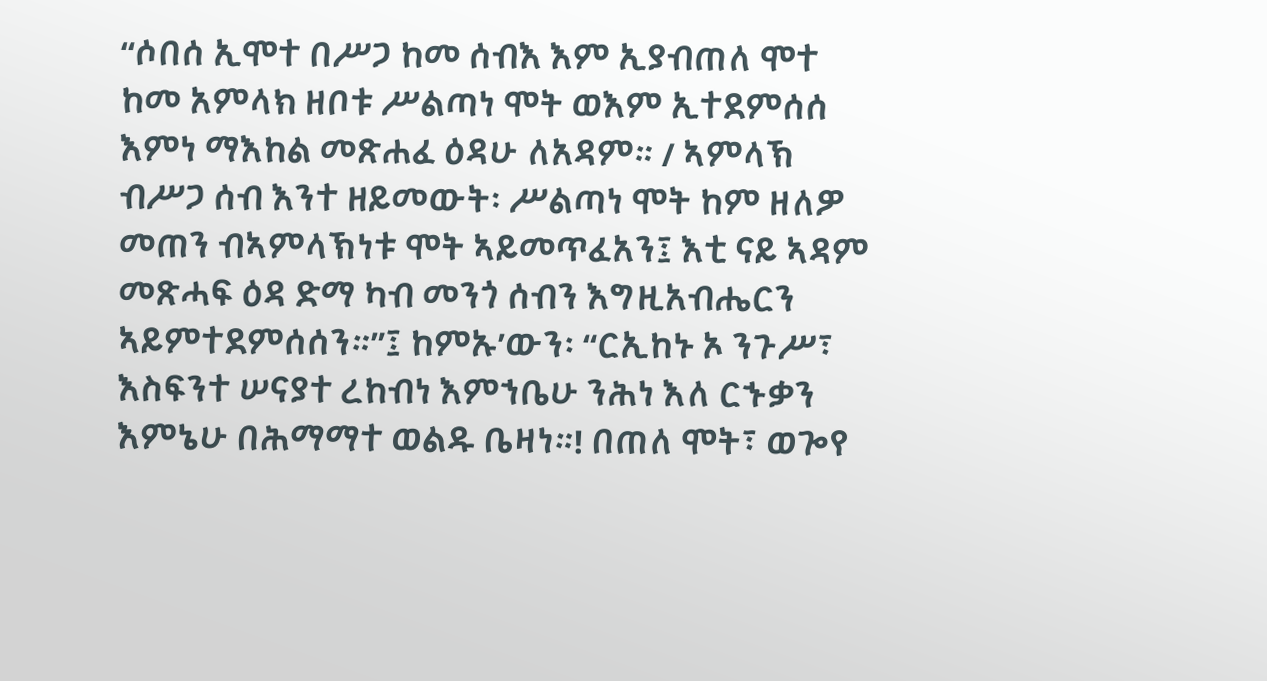“ሶበሰ ኢሞተ በሥጋ ከመ ሰብእ እም ኢያብጠለ ሞተ ከመ አምላክ ዘቦቱ ሥልጣነ ሞት ወእም ኢተደምሰሰ እምነ ማእከል መጽሐፈ ዕዳሁ ለአዳም። / ኣምላኽ ብሥጋ ሰብ እንተ ዘይመውት፡ ሥልጣነ ሞት ከም ዘለዎ መጠን ብኣምላኽነቱ ሞት ኣይመጥፈአን፤ እቲ ናይ ኣዳም መጽሓፍ ዕዳ ድማ ካብ መንጎ ሰብን እግዚአብሔርን ኣይምተደምሰሰን።”፤ ከምኡ’ውን፡ “ርኢከኑ ኦ ንጉሥ፣ እስፍንተ ሠናያተ ረከብነ እምኀቤሁ ንሕነ እለ ርኁቃን እምኔሁ በሕማማተ ወልዱ ቤዛነ።! በጠለ ሞት፣ ወጐየ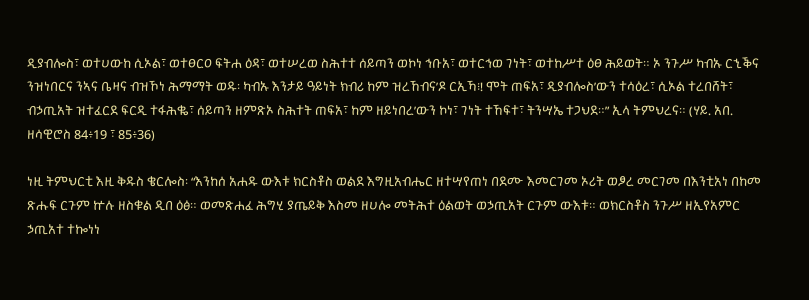ዲያብሎስ፣ ወተሀውከ ሲኦል፣ ወተፀርዐ ፍትሐ ዕዳ፣ ወተሠረወ ስሕተተ ሰይጣን ወኮነ ኅቡአ፣ ወተርኅወ ገነት፣ ወተከሥተ ዕፀ ሕይወት። ኦ ንጉሥ ካብኡ ርኂቕና ንዝነበርና ንኣና ቤዛና ብዝኾነ ሕማማት ወዱ፡ ካብኡ እንታይ ዓይነት ክብሪ ከም ዝረኸብና’ዶ ርኢኻ፧! ሞት ጠፍአ፣ ዲያብሎስ’ውን ተሳዕረ፣ ሲኦል ተረበሸት፣ ብኃጢአት ዝተፈርደ ፍርዲ ተፋሕቈ፣ ሰይጣን ዘምጽኦ ስሕተት ጠፍአ፣ ከም ዘይነበረ’ውን ኮነ፣ ገነት ተኸፍተ፣ ትንሣኤ ተጋህደ።” ኢላ ትምህረና። (ሃይ. አበ. ዘሳዊሮስ 84፥19 ፣ 85፥36)

ነዚ ትምህርቲ እዚ ቅዱስ ቄርሎስ፡ “እንከሰ አሐዱ ውእቱ ክርስቶስ ወልደ እግዚአብሔር ዘተሣየጠነ በደሙ እመርገመ ኦሪት ወፆረ መርገመ በእንቲአነ በከመ ጽሑፍ ርጉም ኵሉ ዘስቁል ዲበ ዕፅ። ወመጽሐፈ ሕግሂ ያጤይቅ እስመ ዘሀሎ መትሕተ ዕልወት ወኃጢአት ርጉም ውእቱ። ወክርስቶስ ንጉሥ ዘኢየአምር ኃጢአተ ተኰነነ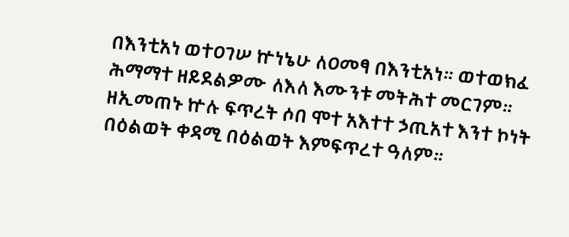በእንቲአነ ወተዐገሠ ኵነኔሁ ለዐመፃ በእንቲአነ። ወተወክፈ ሕማማተ ዘይደልዎሙ ለእለ እሙንቱ መትሕተ መርገም። ዘኢመጠኑ ኵሉ ፍጥረት ሶበ ሞተ አእተተ ኃጢአተ እንተ ኮነት በዕልወት ቀዳሚ በዕልወት እምፍጥረተ ዓለም።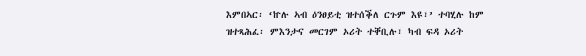እምበኣር፡ ‘ኵሉ ኣብ ዕንፀይቲ ዝተሰቕለ ርጉም እዩ፣’ ተባሂሉ ከም ዝተጻሕፈ፡ ምእንታና መርገም ኦሪት ተቐቢሉ፣ ካብ ፍዳ ኦሪት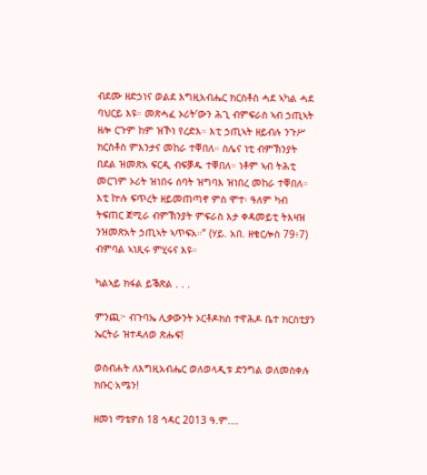ብደሙ ዘድኃነና ወልደ እግዚአብሔር ክርስቶስ ሓደ ኣካል ሓደ ባህርይ እዩ። መጽሓፈ ኦሪት’ውን ሕጊ ብምፍራስ ኣብ ኃጢኣት ዘሎ ርጉም ከም ዝኾነ የረድእ። እቲ ኃጢኣት ዘይብሉ ንጉሥ ክርስቶስ ምእንታና መከራ ተቐበለ። ስሌና ነቲ ብምኽንያት በደል ዝመጽአ ፍርዲ ብፍቓዱ ተቐበለ። ነቶም ኣብ ትሕቲ መርገም ኦሪት ዝነበሩ ሰባት ዝግባእ ዝነበረ መከራ ተቐበለ። እቲ ኵሉ ፍጥረት ዘይመጠጣኖ ምስ ሞተ፡ ዓለም ካብ ትፍጠር ጀሚራ ብምኽንያት ምፍራስ እታ ቀዳመይቲ ትእዛዝ ንዝመጽአት ኃጢኣት ኣጥፍአ።” (ሃይ. አበ. ዘቄርሎስ 79፥7) ብምባል ኣነጺሩ ምሂሩና እዩ።

ካልኣይ ክፋል ይቕጽል . . .

ምንጪ፦ ብጉባኤ ሊቃውንት ኦርቶዶክስ ተዋሕዶ ቤተ ክርስቲያን ኤርትራ ዝተዳለወ ጽሑፍ!

ወስብሐት ለእግዚአብሔር ወለወላዲቱ ድንግል ወለመስቀሉ ክቡር፡አሜን!

ዘመነ ማቴዎስ 18 ኅዳር 2013 ዓ.ም.…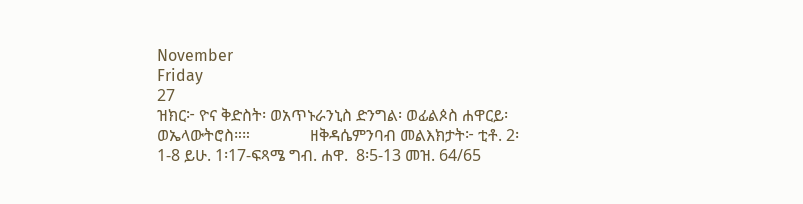November
Friday
27
ዝክር፦ ዮና ቅድስት፡ ወአጥኑራንኒስ ድንግል፡ ወፊልጶስ ሐዋርይ፡ ወኤላውትሮስ።።               ዘቅዳሴምንባብ መልእክታት፦ ቲቶ. 2፡1-8 ይሁ. 1፡17-ፍጻሜ ግብ. ሐዋ.  8፡5-13 መዝ. 64/65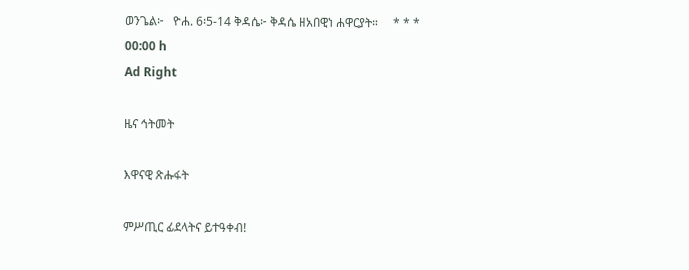ወንጌል፦   ዮሐ. 6፡5-14 ቅዳሴ፦ ቅዳሴ ዘአበዊነ ሐዋርያት።     * * *
00:00 h
Ad Right

ዜና ኅትመት

እዋናዊ ጽሑፋት

ምሥጢር ፊደላትና ይተዓቀብ!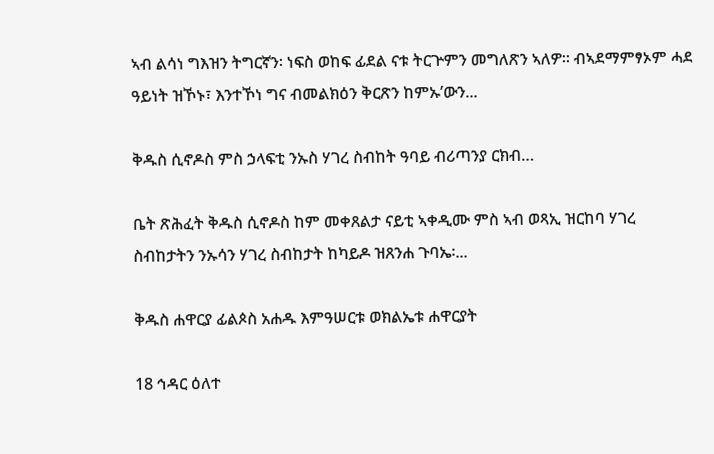ኣብ ልሳነ ግእዝን ትግርኛን፡ ነፍስ ወከፍ ፊደል ናቱ ትርጕምን መግለጽን ኣለዎ። ብኣደማምፃኦም ሓደ ዓይነት ዝኾኑ፣ እንተኾነ ግና ብመልክዕን ቅርጽን ከምኡ’ውን...

ቅዱስ ሲኖዶስ ምስ ኃላፍቲ ንኡስ ሃገረ ስብከት ዓባይ ብሪጣንያ ርክብ…

ቤት ጽሕፈት ቅዱስ ሲኖዶስ ከም መቀጸልታ ናይቲ ኣቀዲሙ ምስ ኣብ ወጻኢ ዝርከባ ሃገረ ስብከታትን ንኡሳን ሃገረ ስብከታት ከካይዶ ዝጸንሐ ጉባኤ፡...

ቅዱስ ሐዋርያ ፊልጶስ አሐዱ እምዓሠርቱ ወክልኤቱ ሐዋርያት

18 ኅዳር ዕለተ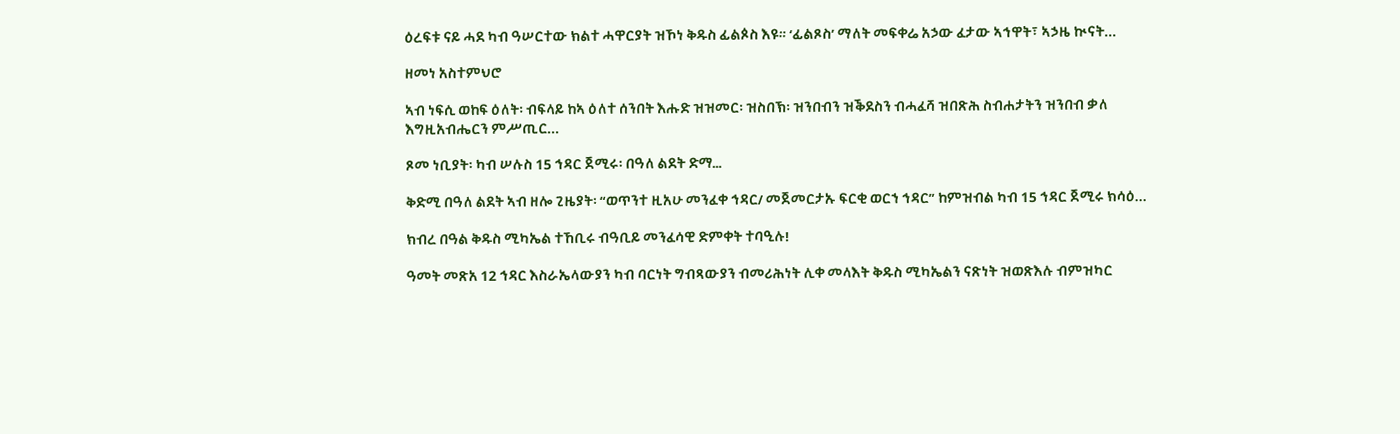ዕረፍቱ ናይ ሓደ ካብ ዓሠርተው ክልተ ሓዋርያት ዝኾነ ቅዱስ ፊልጶስ እዩ። ‘ፊልጾስ’ ማለት መፍቀሬ አኃው ፈታው ኣኅዋት፣ ኣኃዜ ኲናት...

ዘመነ አስተምህሮ

ኣብ ነፍሲ ወከፍ ዕለት፡ ብፍላይ ከኣ ዕለተ ሰንበት እሑድ ዝዝመር፡ ዝስበኽ፡ ዝንበብን ዝቕደስን ብሓፈሻ ዝበጽሕ ስብሐታትን ዝንበብ ቃለ እግዚአብሔርን ምሥጢር...

ጾመ ነቢያት፡ ካብ ሠሉስ 15 ኅዳር ጀሚሩ፡ በዓለ ልደት ድማ…

ቅድሚ በዓለ ልደት ኣብ ዘሎ ጊዜያት፡ “ወጥንተ ዚአሁ መንፈቀ ኅዳር/ መጀመርታኡ ፍርቂ ወርኀ ኅዳር” ከምዝብል ካብ 15 ኅዳር ጀሚሩ ክሳዕ...

ክብረ በዓል ቅዱስ ሚካኤል ተኸቢሩ ብዓቢይ መንፈሳዊ ድምቀት ተባዒሉ!

ዓመት መጽአ 12 ኅዳር እስራኤላውያን ካብ ባርነት ግብጻውያን ብመሪሕነት ሊቀ መላእት ቅዱስ ሚካኤልን ናጽነት ዝወጽእሉ ብምዝካር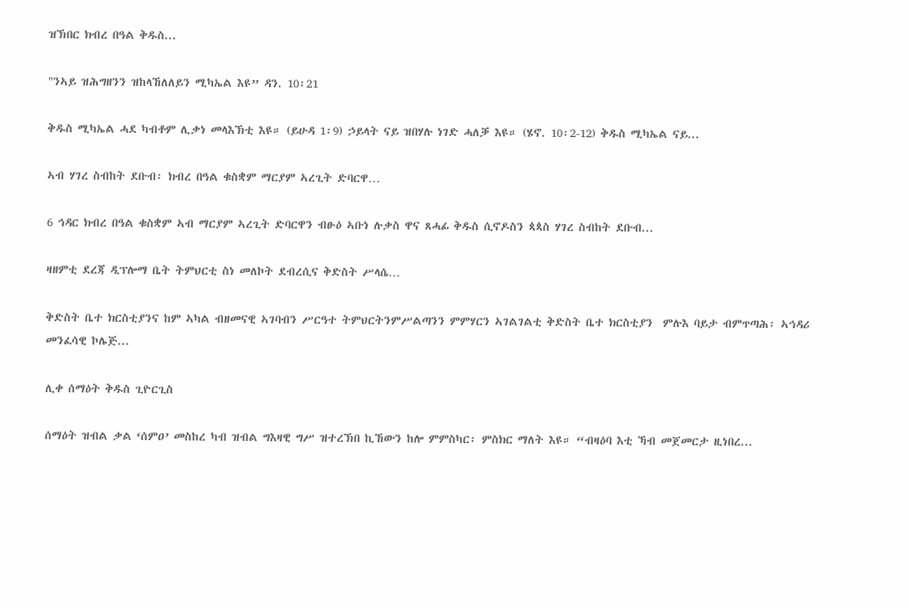ዝኽበር ክብረ በዓል ቅዱስ...

"ንኣይ ዝሕግዘንን ዝከላኸለለይን ሚካኤል እዩ” ዳን. 10፡21

ቅዱስ ሚካኤል ሓደ ካብቶም ሊቃነ መላእኽቲ እዩ። (ይሁዳ 1፡9) ኃይላት ናይ ዝበሃሉ ነገድ ሓለቓ እዩ። (ሄኖ. 10፡2-12) ቅዱስ ሚካኤል ናይ...

ኣብ ሃገረ ስብከት ደቡብ፡ ክብረ በዓል ቁስቋም ማርያም ኣረጊት ድባርዋ…

6 ኅዳር ክብረ በዓል ቁስቋም ኣብ ማርያም ኣረጊት ድባርዋን ብፁዕ ኣቡነ ሉቃስ ዋና ጸሓፊ ቅዱስ ሲኖዶስን ጳጳስ ሃገረ ስብከት ደቡብ...

ዛዘምቲ ደረጃ ዲፕሎማ ቤት ትምህርቲ ስነ መለኮት ደብረሲና ቅድስት ሥላሴ…

ቅድስት ቤተ ክርስቲያንና ከም ኣካል ብዘመናዊ ኣገባብን ሥርዓተ ትምህርትንምሥልጣንን ምምሃርን ኣገልገልቲ ቅድስት ቤተ ክርስቲያን  ምሉእ ባይታ ብምጥጣሕ፡ ኣኅዳሪ መንፈሳዊ ኮሌጅ...

ሊቀ ሰማዕት ቅዱስ ጊዮርጊስ

ሰማዕት ዝብል ቃል ‘ሰምዐ’ መስከረ ካብ ዝብል ግእዛዊ ግሥ ዝተረኽበ ኪኸውን ከሎ ምምስካር፡ ምስክር ማለት እዩ። “ብዛዕባ እቲ ኻብ መጀመርታ ዚነበረ...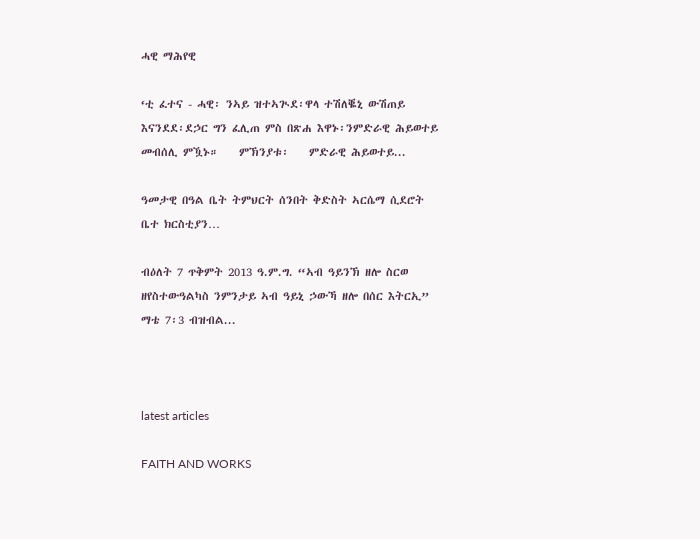ሓዊ ማሕየዊ

‘ቲ ፈተና - ሓዊ፡ ንኣይ ዝተኣጒደ፡ዋላ ተሽለቘኒ ውሽጠይ እናንደደ፡ደኃር ግን ፈሊጠ ምስ በጽሐ እዋኑ፡ንምድራዊ ሕይወተይ መብሰሊ ምዃኑ።    ምኽንያቱ፡    ምድራዊ ሕይወተይ...

ዓመታዊ በዓል ቤት ትምህርት ሰንበት ቅድስት ኣርሴማ ሲደሮት ቤተ ክርስቲያን…

ብዕለት 7 ጥቅምት 2013 ዓ.ም.ግ. “ኣብ ዓይንኽ ዘሎ ስርወ ዘየስተውዓልካስ ንምንታይ ኣብ ዓይኒ ኃውኻ ዘሎ በሰር እትርኢ” ማቴ 7፡3 ብዝብል...



latest articles

FAITH AND WORKS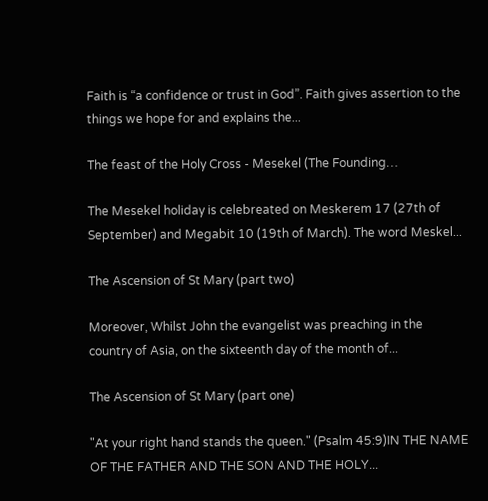Faith is “a confidence or trust in God”. Faith gives assertion to the things we hope for and explains the...

The feast of the Holy Cross - Mesekel (The Founding…

The Mesekel holiday is celebreated on Meskerem 17 (27th of September) and Megabit 10 (19th of March). The word Meskel...

The Ascension of St Mary (part two)

Moreover, Whilst John the evangelist was preaching in the country of Asia, on the sixteenth day of the month of...

The Ascension of St Mary (part one)

"At your right hand stands the queen." (Psalm 45:9)IN THE NAME OF THE FATHER AND THE SON AND THE HOLY...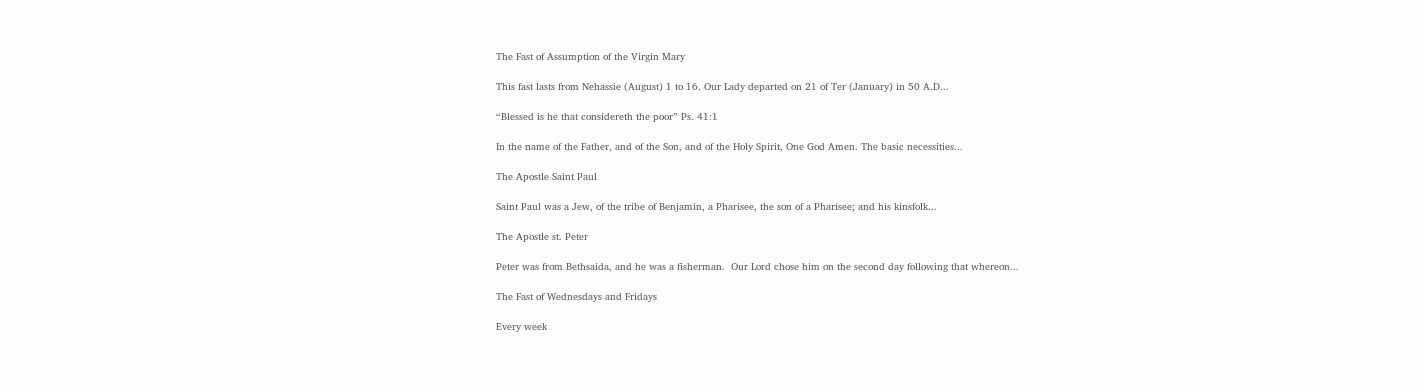The Fast of Assumption of the Virgin Mary

This fast lasts from Nehassie (August) 1 to 16. Our Lady departed on 21 of Ter (January) in 50 A.D...

“Blessed is he that considereth the poor” Ps. 41:1

In the name of the Father, and of the Son, and of the Holy Spirit, One God Amen. The basic necessities...

The Apostle Saint Paul

Saint Paul was a Jew, of the tribe of Benjamin, a Pharisee, the son of a Pharisee; and his kinsfolk...

The Apostle st. Peter

Peter was from Bethsaida, and he was a fisherman.  Our Lord chose him on the second day following that whereon...

The Fast of Wednesdays and Fridays

Every week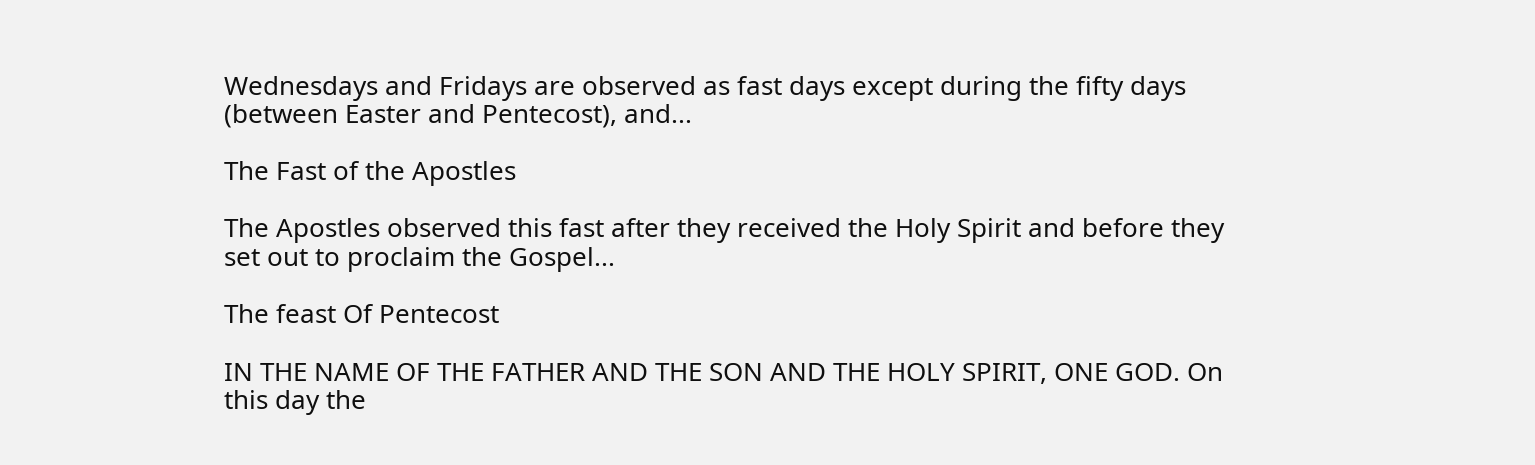Wednesdays and Fridays are observed as fast days except during the fifty days (between Easter and Pentecost), and...

The Fast of the Apostles

The Apostles observed this fast after they received the Holy Spirit and before they set out to proclaim the Gospel...

The feast Of Pentecost

IN THE NAME OF THE FATHER AND THE SON AND THE HOLY SPIRIT, ONE GOD. On this day the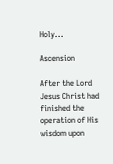Holy...

Ascension

After the Lord Jesus Christ had finished the operation of His wisdom upon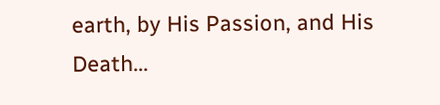earth, by His Passion, and His Death...